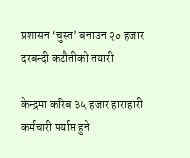प्रशासन ‘चुस्त’ बनाउन २० हजार दरबन्दी कटौतीको तयारी

केन्द्रमा करिब ३५ हजार हाराहारी कर्मचारी पर्याप्त हुने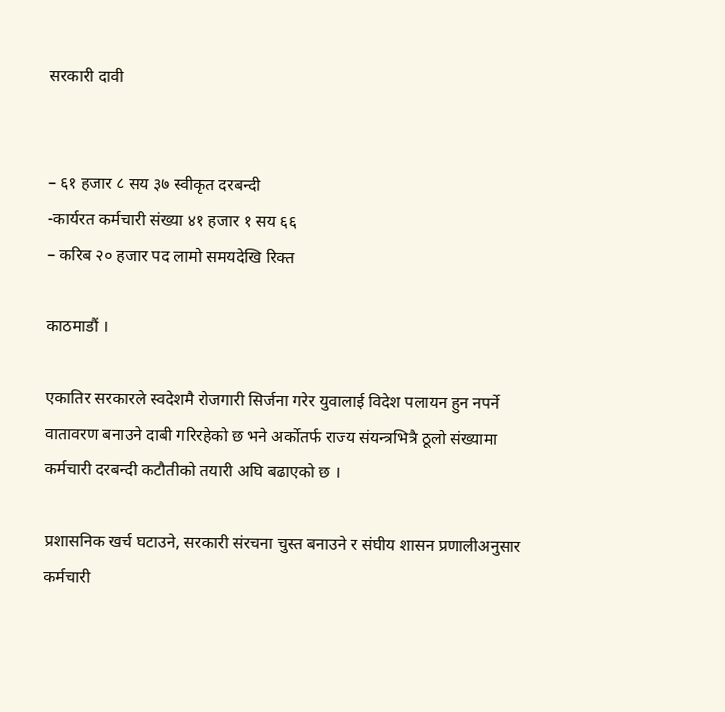सरकारी दावी


– ६१ हजार ८ सय ३७ स्वीकृत दरबन्दी
-कार्यरत कर्मचारी संख्या ४१ हजार १ सय ६६
– करिब २० हजार पद लामो समयदेखि रिक्त

काठमाडौं ।

एकातिर सरकारले स्वदेशमै रोजगारी सिर्जना गरेर युवालाई विदेश पलायन हुन नपर्ने वातावरण बनाउने दाबी गरिरहेको छ भने अर्कोतर्फ राज्य संयन्त्रभित्रै ठूलो संख्यामा कर्मचारी दरबन्दी कटौतीको तयारी अघि बढाएको छ ।

प्रशासनिक खर्च घटाउने, सरकारी संरचना चुस्त बनाउने र संघीय शासन प्रणालीअनुसार कर्मचारी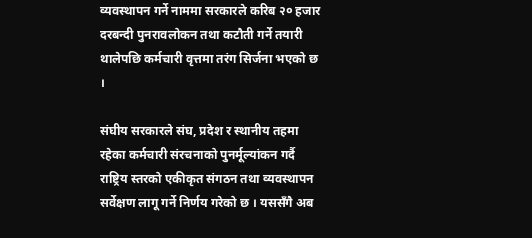व्यवस्थापन गर्ने नाममा सरकारले करिब २० हजार दरबन्दी पुनरावलोकन तथा कटौती गर्ने तयारी थालेपछि कर्मचारी वृत्तमा तरंग सिर्जना भएको छ ।

संघीय सरकारले संघ, प्रदेश र स्थानीय तहमा रहेका कर्मचारी संरचनाको पुनर्मूल्यांकन गर्दै राष्ट्रिय स्तरको एकीकृत संगठन तथा व्यवस्थापन सर्वेक्षण लागू गर्ने निर्णय गरेको छ । यससँगै अब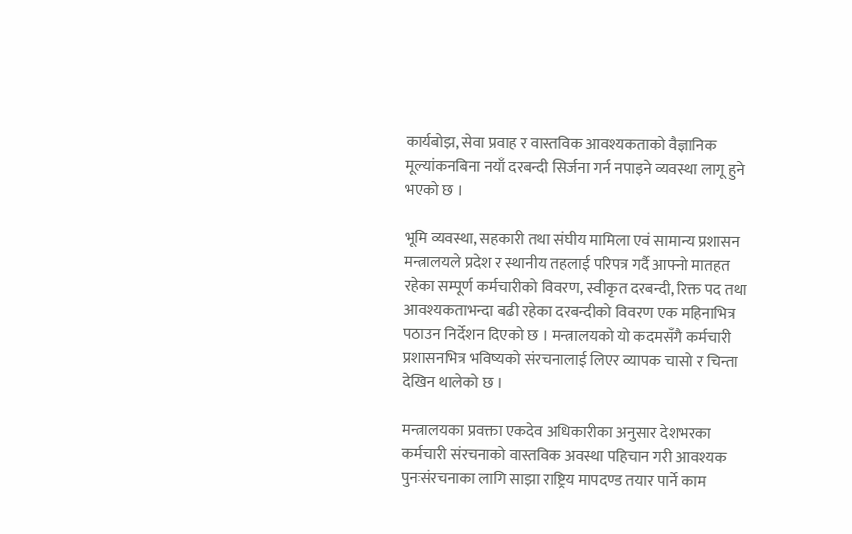कार्यबोझ, सेवा प्रवाह र वास्तविक आवश्यकताको वैज्ञानिक मूल्यांकनबिना नयाँ दरबन्दी सिर्जना गर्न नपाइने व्यवस्था लागू हुने भएको छ ।

भूमि व्यवस्था, सहकारी तथा संघीय मामिला एवं सामान्य प्रशासन मन्त्रालयले प्रदेश र स्थानीय तहलाई परिपत्र गर्दै आफ्नो मातहत रहेका सम्पूर्ण कर्मचारीको विवरण, स्वीकृत दरबन्दी, रिक्त पद तथा आवश्यकताभन्दा बढी रहेका दरबन्दीको विवरण एक महिनाभित्र पठाउन निर्देशन दिएको छ । मन्त्रालयको यो कदमसँगै कर्मचारी प्रशासनभित्र भविष्यको संरचनालाई लिएर व्यापक चासो र चिन्ता देखिन थालेको छ ।

मन्त्रालयका प्रवक्ता एकदेव अधिकारीका अनुसार देशभरका कर्मचारी संरचनाको वास्तविक अवस्था पहिचान गरी आवश्यक पुनःसंरचनाका लागि साझा राष्ट्रिय मापदण्ड तयार पार्ने काम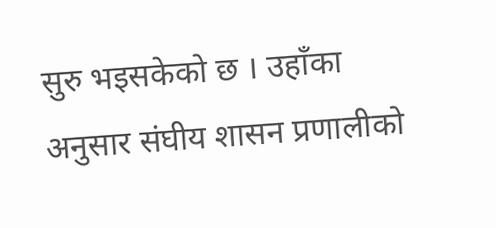सुरु भइसकेको छ । उहाँका अनुसार संघीय शासन प्रणालीको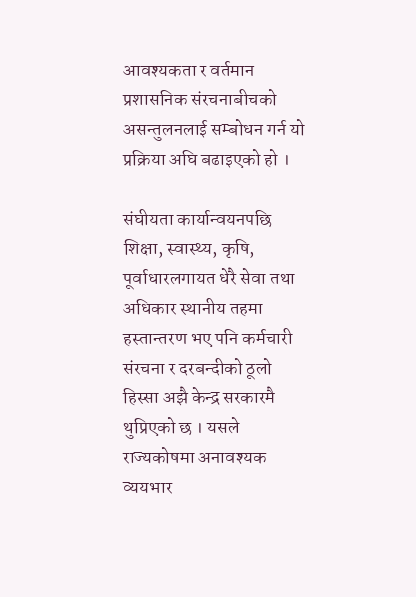आवश्यकता र वर्तमान प्रशासनिक संरचनाबीचको असन्तुलनलाई सम्बोधन गर्न यो प्रक्रिया अघि बढाइएको हो ।

संघीयता कार्यान्वयनपछि शिक्षा, स्वास्थ्य, कृषि, पूर्वाधारलगायत धेरै सेवा तथा अधिकार स्थानीय तहमा हस्तान्तरण भए पनि कर्मचारी संरचना र दरबन्दीको ठूलो हिस्सा अझै केन्द्र सरकारमै थुप्रिएको छ । यसले राज्यकोषमा अनावश्यक व्ययभार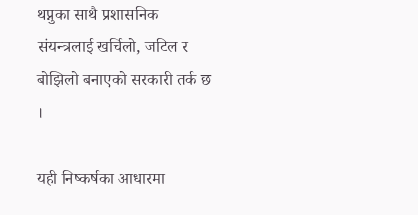थप्नुका साथै प्रशासनिक संयन्त्रलाई खर्चिलो, जटिल र बोझिलो बनाएको सरकारी तर्क छ ।

यही निष्कर्षका आधारमा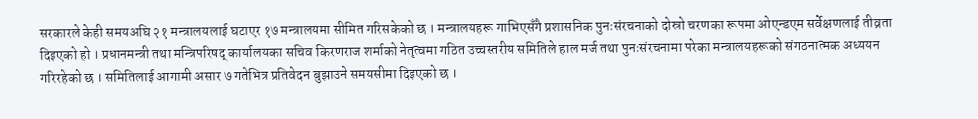सरकारले केही समयअघि २१ मन्त्रालयलाई घटाएर १७ मन्त्रालयमा सीमित गरिसकेको छ । मन्त्रालयहरू गाभिएसँगै प्रशासनिक पुनःसंरचनाको दोस्रो चरणका रूपमा ओएन्डएम सर्वेक्षणलाई तीव्रता दिइएको हो । प्रधानमन्त्री तथा मन्त्रिपरिषद् कार्यालयका सचिव किरणराज शर्माको नेतृत्वमा गठित उच्चस्तरीय समितिले हाल मर्ज तथा पुनःसंरचनामा परेका मन्त्रालयहरूको संगठनात्मक अध्ययन गरिरहेको छ । समितिलाई आगामी असार ७ गतेभित्र प्रतिवेदन बुझाउने समयसीमा दिइएको छ ।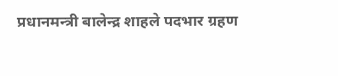प्रधानमन्त्री बालेन्द्र शाहले पदभार ग्रहण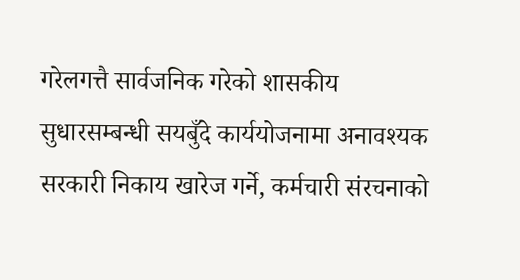गरेलगत्तै सार्वजनिक गरेको शासकीय सुधारसम्बन्धी सयबुँदे कार्ययोजनामा अनावश्यक सरकारी निकाय खारेज गर्ने, कर्मचारी संरचनाको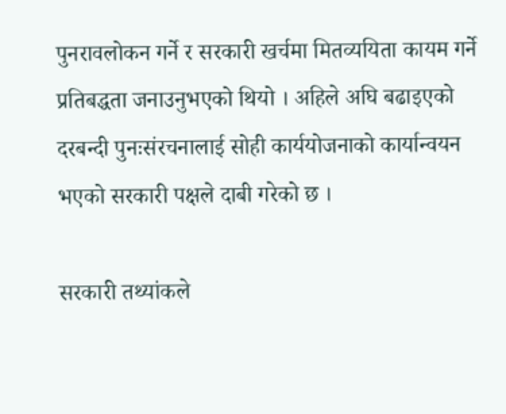पुनरावलोकन गर्ने र सरकारी खर्चमा मितव्ययिता कायम गर्ने प्रतिबद्धता जनाउनुभएको थियो । अहिले अघि बढाइएको दरबन्दी पुनःसंरचनालाई सोही कार्ययोजनाको कार्यान्वयन भएको सरकारी पक्षले दाबी गरेको छ ।

सरकारी तथ्यांकले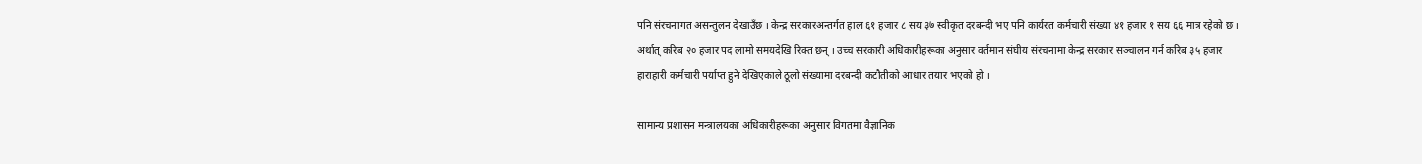पनि संरचनागत असन्तुलन देखाउँछ । केन्द्र सरकारअन्तर्गत हाल ६१ हजार ८ सय ३७ स्वीकृत दरबन्दी भए पनि कार्यरत कर्मचारी संख्या ४१ हजार १ सय ६६ मात्र रहेको छ । अर्थात् करिब २० हजार पद लामो समयदेखि रिक्त छन् । उच्च सरकारी अधिकारीहरूका अनुसार वर्तमान संघीय संरचनामा केन्द्र सरकार सञ्चालन गर्न करिब ३५ हजार हाराहारी कर्मचारी पर्याप्त हुने देखिएकाले ठूलो संख्यामा दरबन्दी कटौतीको आधार तयार भएको हो ।

सामान्य प्रशासन मन्त्रालयका अधिकारीहरूका अनुसार विगतमा वैज्ञानिक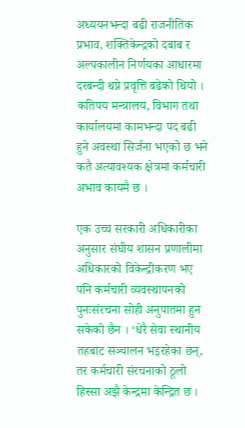अध्ययनभन्दा बढी राजनीतिक प्रभाव, शक्तिकेन्द्रको दबाब र अल्पकालीन निर्णयका आधारमा दरबन्दी थप्ने प्रवृत्ति बढेको थियो । कतिपय मन्त्रालय, विभाग तथा कार्यालयमा कामभन्दा पद बढी हुने अवस्था सिर्जना भएको छ भने कतै अत्यावश्यक क्षेत्रमा कर्मचारी अभाव कायमै छ ।

एक उच्च सरकारी अधिकारीका अनुसार संघीय शासन प्रणालीमा अधिकारको विकेन्द्रीकरण भए पनि कर्मचारी व्यवस्थापनको पुनःसंरचना सोही अनुपातमा हुन सकेको छैन । ‘धेरै सेवा स्थानीय तहबाट सञ्चालन भइरहेका छन्, तर कर्मचारी संरचनाको ठूलो हिस्सा अझै केन्द्रमा केन्द्रित छ ।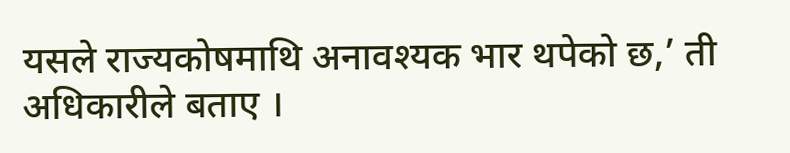यसले राज्यकोषमाथि अनावश्यक भार थपेको छ,’ ती अधिकारीले बताए ।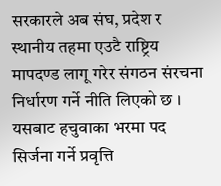सरकारले अब संघ, प्रदेश र स्थानीय तहमा एउटै राष्ट्रिय मापदण्ड लागू गरेर संगठन संरचना निर्धारण गर्ने नीति लिएको छ । यसबाट हचुवाका भरमा पद सिर्जना गर्ने प्रवृत्ति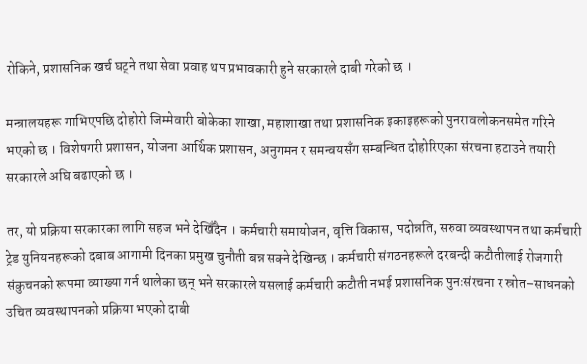रोकिने, प्रशासनिक खर्च घट्ने तथा सेवा प्रवाह थप प्रभावकारी हुने सरकारले दाबी गरेको छ ।

मन्त्रालयहरू गाभिएपछि दोहोरो जिम्मेवारी बोकेका शाखा, महाशाखा तथा प्रशासनिक इकाइहरूको पुनरावलोकनसमेत गरिने भएको छ । विशेषगरी प्रशासन, योजना आर्थिक प्रशासन, अनुगमन र समन्वयसँग सम्बन्धित दोहोरिएका संरचना हटाउने तयारी सरकारले अघि बढाएको छ ।

तर, यो प्रक्रिया सरकारका लागि सहज भने देखिँदैन । कर्मचारी समायोजन, वृत्ति विकास, पदोन्नति, सरुवा व्यवस्थापन तथा कर्मचारी ट्रेड युनियनहरूको दबाब आगामी दिनका प्रमुख चुनौती बन्न सक्ने देखिन्छ । कर्मचारी संगठनहरूले दरबन्दी कटौतीलाई रोजगारी संकुचनको रूपमा व्याख्या गर्न थालेका छन् भने सरकारले यसलाई कर्मचारी कटौती नभई प्रशासनिक पुनःसंरचना र स्रोत–साधनको उचित व्यवस्थापनको प्रक्रिया भएको दाबी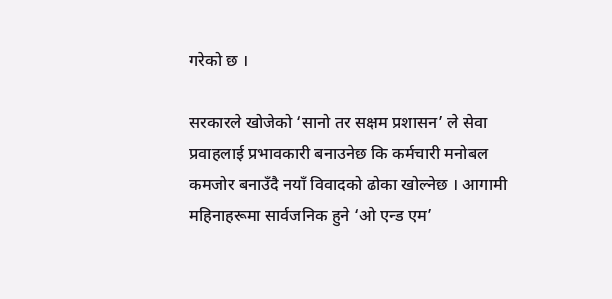गरेको छ ।

सरकारले खोजेको ‘सानो तर सक्षम प्रशासन’ ले सेवा प्रवाहलाई प्रभावकारी बनाउनेछ कि कर्मचारी मनोबल कमजोर बनाउँदै नयाँ विवादको ढोका खोल्नेछ । आगामी महिनाहरूमा सार्वजनिक हुने ‘ओ एन्ड एम’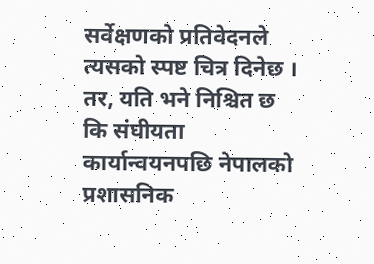सर्वेक्षणको प्रतिवेदनले त्यसको स्पष्ट चित्र दिनेछ । तर, यति भने निश्चित छ कि संघीयता कार्यान्वयनपछि नेपालको प्रशासनिक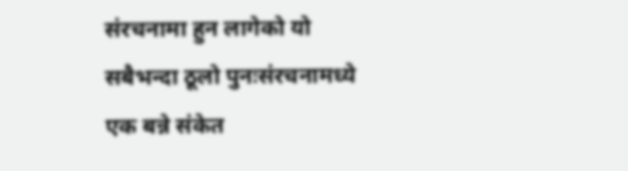संरचनामा हुन लागेको यो सबैभन्दा ठूलो पुनःसंरचनामध्ये एक बन्ने संकेत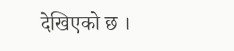देखिएको छ ।